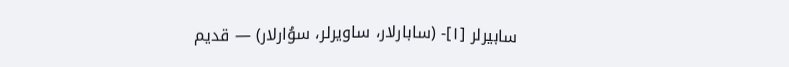سابیرلر [۱]- (سابارلار، ساویرلر، سوُارلار) — قدیم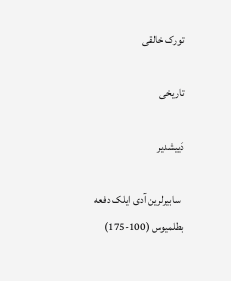تورک خالقی

تاریخی

دَییشدیر

  سابیرلرین آدی ایلک دفعه  بطلمیوس (100-175)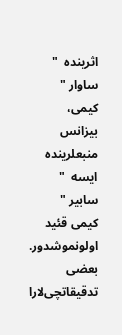اثرینده  " ساوار "  کیمی، بیزانس منبعلرینده ایسه  " سابیر "  کیمی قئید اولونموشدور. بعضی تدقیقاتچی‌لارا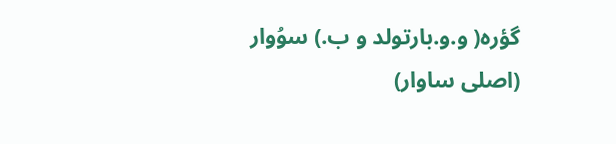گؤره( و.و.بارتولد و ب.) سوُوار (اصلی ساوار)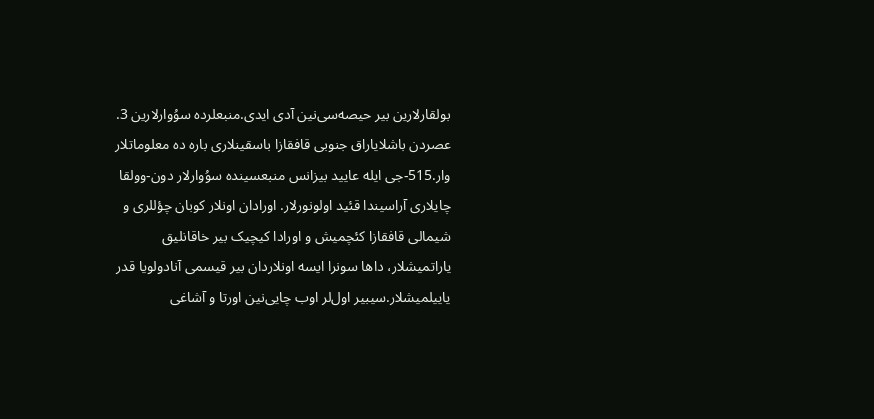بولقارلارین بیر حیصه‌سی‌نین آدی ایدی.منبعلرده سوُوارلارین 3. عصردن باشلایاراق جنوبی قافقازا باسقینلاری باره ده معلوماتلار وار.515-جی ایله عایید بیزانس منبعسینده سوُوارلار دون-وولقا چایلاری آراسیندا قئید اولونورلار. اورادان اونلار کوبان چؤللری و شیمالی قافقازا کئچمیش و اورادا کیچیک بیر خاقانلیق یاراتمیشلار، داها سونرا ایسه اونلاردان بیر قیسمی آنادولویا قدر یاییلمیشلار.سیبیر اول‌لر اوب چایی‌نین اورتا و آشاغی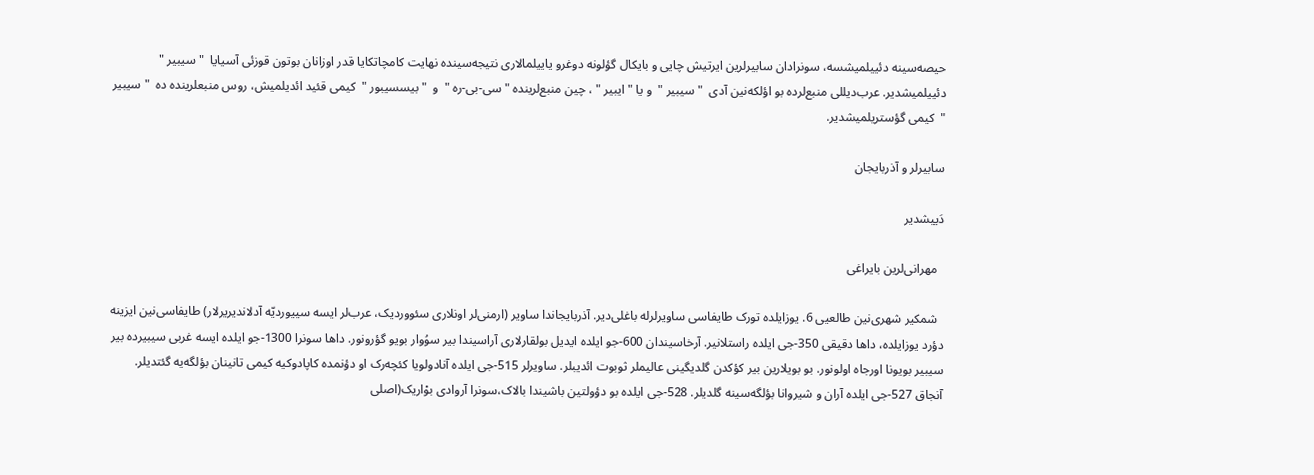حیصه‌سینه دئییلمیشسه، سونرادان سابیرلرین ایرتیش چایی و بایکال گؤلونه دوغرو یاییلمالاری نتیجه‌سینده نهایت کامچاتکایا قدر اوزانان بوتون قوزئی آسیایا  " سیبیر "  دئییلمیشدیر. عرب‌دیللی منبع‌لرده بو اؤلکه‌نین آدی  " سیبیر "  و یا " ایبیر " ، چین منبع‌لرینده " سی-بی-ره "  و  " بیسسیبور "  کیمی قئید ائدیلمیش، روس منبعلرینده ده  " سیبیر "  کیمی گؤستریلمیشدیر.

سابیرلر و آذربایجان

دَییشدیر

  مهرانی‌لرین بایراغی

  شمکیر شهری‌نین طالعیی 6. یوزایلده تورک طایفاسی ساویرلرله باغلی‌دیر. آذربایجاندا ساویر (ارمنی‌لر اونلاری سئووردیک، عرب‌لر ایسه سییوردیّه آدلاندیریرلار) طایفاسی‌نین ایزینه دؤرد یوزایلده، داها دقیقی 350-جی ایلده راستلانیر. آرخاسیندان 600-جو ایلده ایدیل بولقارلاری آراسیندا بیر سوُوار بویو گؤرونور. داها سونرا 1300-جو ایلده ایسه غربی سیبیرده بیر سیبیر بویونا اورجاه اولونور. بو بویلارین بیر کؤکدن گلدیگینی عالیملر ثوبوت ائدیبلر. ساویرلر 515-جی ایلده آنادولویا کئچه‌رک او دؤنمده کاپادوکیه کیمی تانینان بؤلگه‌یه گئتدیلر. آنجاق 527-جی ایلده آران و شیروانا بؤلگه‌سینه گلدیلر. 528-جی ایلده بو دؤولتین باشیندا بالاک،سونرا آروادی بوْاریک(اصلی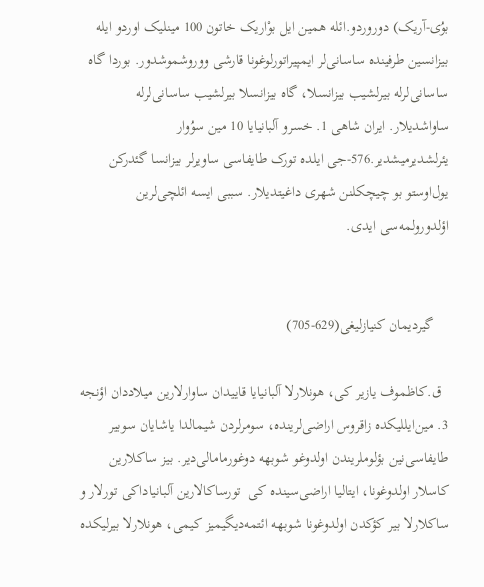بوُی-آریک) دوروردو.ائله همین ایل بوْاریک خاتون 100 مینلیک اوردو ایله بیزانسین طرفینده ساسانی‌لر ایمپیراتورلوغونا قارشی ووروشموشدور. بوردا گاه ساسانی‌لرله بیرلشیب بیزانسلا، گاه بیزانسلا بیرلشیب ساسانی‌لرله ساواشدیلار. ایران شاهی 1. خسرو آلبانیایا 10 مین سوُوار یئرلشدیرمیشدیر.576-جی ایلده تورک طایفاسی ساویرلر بیزانسا گئدرکن یول‌اوستو بو چیچکلنن شهری داغیتدیلار. سببی ایسه ائلچی‌لرین اؤلدورولمه‌سی ایدی.


    گیردیمان کنیازلیغی(629-705)

  ق.کاظموف یازیر کی، هونلارلا آلبانیایا قاییدان ساوارلارین میلاددان اؤنجه 3. مین‌ایللیکده زاقروس اراضی‌لرینده، سومرلردن شیمالدا یاشایان سوبیر طایفاسی‌نین بؤلوملریندن اولدوغو شوبهه دوغورمامالی‌دیر. بیز ساکلارین کاسلار اولدوغونا، ایتالیا اراضی‌سینده کی  تورساکالارین آلبانیاداکی تورلار و ساکلارلا بیر کؤکدن اولدوغونا شوبهه ائتمه‌دیگیمیز کیمی، هونلارلا بیرلیکده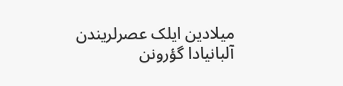میلادین ایلک عصرلریندن آلبانیادا گؤرونن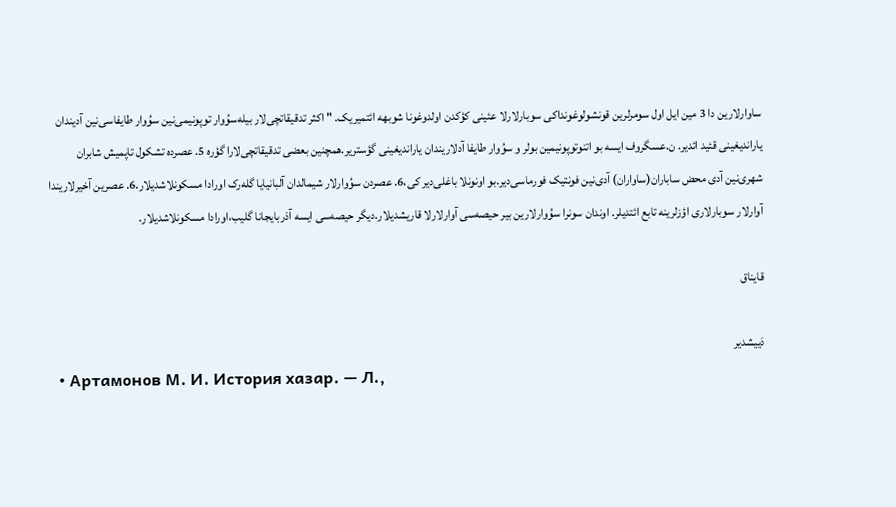ساوارلارین دا 3 مین ایل اول سومرلرین قونشولوغونداکی سوبارلارلا عئینی کؤکدن اولدوغونا شوبهه ائتمیریک. " اکثر تدقیقاتچی‌لار بیله‌سوُوار توپونیمی‌نین سوُوار طایفاسی‌نین آدیندان یاراندیغینی قئید ائدیر. ن.عسگروف ایسه بو اتنوتوپونیمین بولر و سوُوار طایفا آدلاریندان یاراندیغینی گؤستریر.همچنین بعضی تدقیقاتچی‌لارا گؤره 5. عصرده تشکول تاپمیش شابران شهری‌نین آدی محض ساباران(ساواران) آدی‌نین فونتیک فورماسی‌دیر.بو اونونلا باغلی‌دیر کی،6. عصردن سوُوارلار شیمالدان آلبانیایا گله‌رک اورادا مسکونلاشدیلار.6. عصرین آخیرلاریندا آوارلار سوبارلاری اؤزلرینه تابع ائتدیلر. اوندان سونرا سوُوارلارین بیر حیصه‌سی آوارلارلا قاریشدیلار.دیگر حیصه‌سی ایسه آذربایجانا گلیب،اورادا مسکونلاشدیلار.

قایناق

دَییشدیر
  • Артамонов М. И. История хазар. — Л.,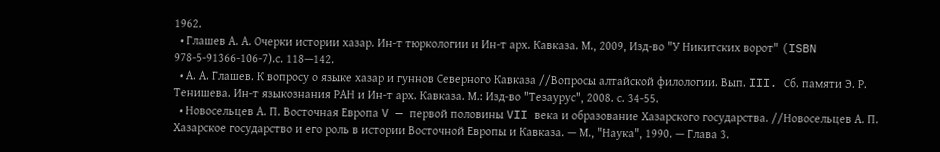1962.
  • Глашев А. А. Очерки истории хазар. Ин-т тюркологии и Ин-т арх. Кавказа. М., 2009, Изд-во "У Никитских ворот" (ISBN 978-5-91366-106-7).с. 118—142.
  • А. А. Глашев. К вопросу о языке хазар и гуннов Северного Кавказа //Вопросы алтайской филологии. Вып. III. Сб. памяти Э. Р. Тенишева. Ин-т языкознания РАН и Ин-т арх. Кавказа. М.: Изд-во "Тезаурус", 2008. с. 34-55.
  • Новосельцев А. П. Восточная Европа V — первой половины VII века и образование Хазарского государства. //Новосельцев А. П. Хазарское государство и его роль в истории Восточной Европы и Кавказа. — М., "Наука", 1990. — Глава 3.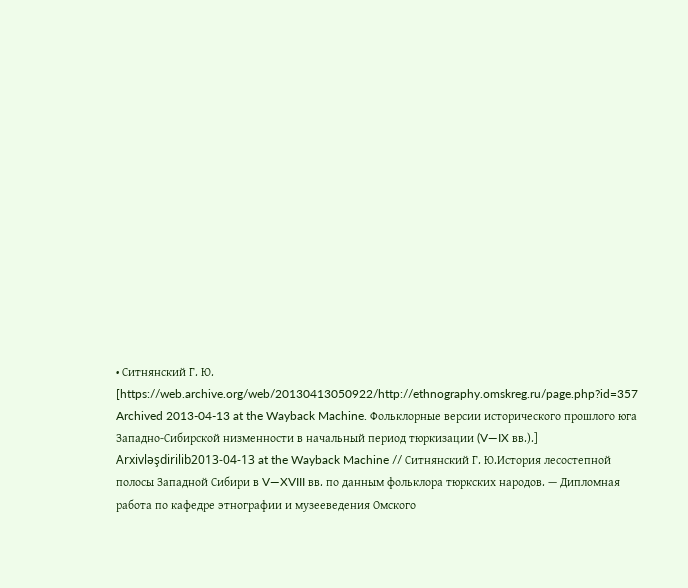• Ситнянский Г. Ю. [https://web.archive.org/web/20130413050922/http://ethnography.omskreg.ru/page.php?id=357 Archived 2013-04-13 at the Wayback Machine. Фольклорные версии исторического прошлого юга Западно-Сибирской низменности в начальный период тюркизации (V—IX вв.).] Arxivləşdirilib2013-04-13 at the Wayback Machine // Ситнянский Г. Ю.История лесостепной полосы Западной Сибири в V—XVIII вв. по данным фольклора тюркских народов. — Дипломная работа по кафедре этнографии и музееведения Омского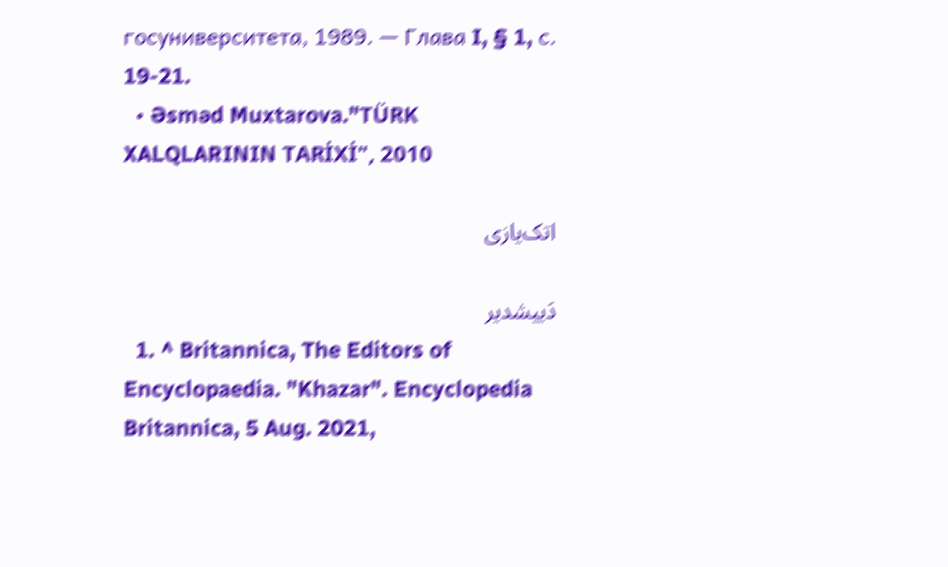госуниверситета, 1989. — Глава I, § 1, с. 19-21.
  • Əsməd Muxtarova."TÜRK XALQLARININ TARİXİ", 2010

اتک‌یازی

دَییشدیر
  1. ^ Britannica, The Editors of Encyclopaedia. "Khazar". Encyclopedia Britannica, 5 Aug. 2021,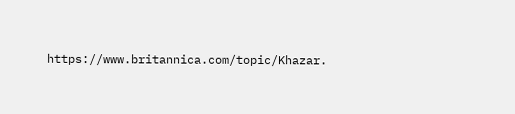https://www.britannica.com/topic/Khazar.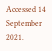Accessed 14 September 2021.